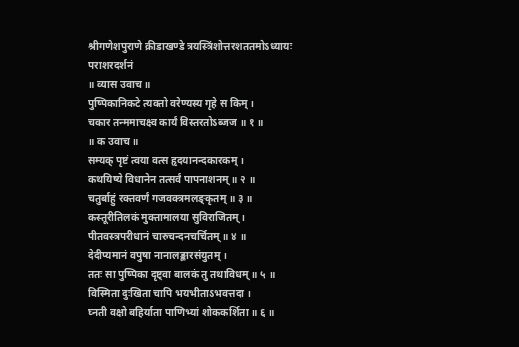श्रीगणेशपुराणे क्रीडाखण्डे त्रयस्त्रिंशोत्तरशततमोऽध्यायः
पराशरदर्शनं
॥ व्यास उवाच ॥
पुष्पिकानिकटे त्यक्तो वरेण्यस्य गृहे स किम् ।
चकार तन्ममाचक्ष्व कार्यं विस्तरतोऽब्जज ॥ १ ॥
॥ क उवाच ॥
सम्यक् पृष्टं त्वया वत्स हृदयानन्दकारकम् ।
कथयिष्ये विधानेन तत्सर्वं पापनाशनम् ॥ २ ॥
चतुर्बाहुं रक्तवर्णं गजवक्त्रमलङ्कृतम् ॥ ३ ॥
कस्तूरीतिलकं मुक्तामालया सुविराजितम् ।
पीतवस्त्रपरीधानं चारुचन्दनचर्चितम् ॥ ४ ॥
देदीप्यमानं वपुषा नानालङ्कारसंयुतम् ।
ततः सा पुष्पिका दृष्ट्वा बालकं तु तथाविधम् ॥ ५ ॥
विस्मिता दुःखिता चापि भयभीताऽभवत्तदा ।
घ्नती वक्षो बहिर्याता पाणिभ्यां शोककर्शिता ॥ ६ ॥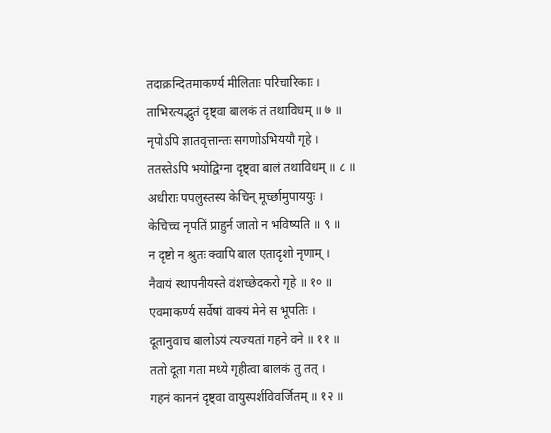तदाक्रन्दितमाकर्ण्य मीलिताः परिचारिकाः ।
ताभिरत्यद्भुतं दृष्ट्वा बालकं तं तथाविधम् ॥ ७ ॥
नृपोऽपि ज्ञातवृत्तान्तः सगणोऽभिययौ गृहे ।
ततस्तेऽपि भयोद्विग्ना दृष्ट्वा बालं तथाविधम् ॥ ८ ॥
अधीराः पपलुस्तस्य केचिन् मूर्च्छामुपाययुः ।
केचिच्च नृपतिं प्राहुर्न जातो न भविष्यति ॥ ९ ॥
न दृष्टो न श्रुतः क्वापि बाल एतादृशो नृणाम् ।
नैवायं स्थापनीयस्ते वंशच्छेदकरो गृहे ॥ १० ॥
एवमाकर्ण्य सर्वेषां वाक्यं मेने स भूपतिः ।
दूतानुवाच बालोऽयं त्यज्यतां गहने वने ॥ ११ ॥
ततो दूता गता मध्ये गृहीत्वा बालकं तु तत् ।
गहनं काननं दृष्ट्वा वायुस्पर्शविवर्जितम् ॥ १२ ॥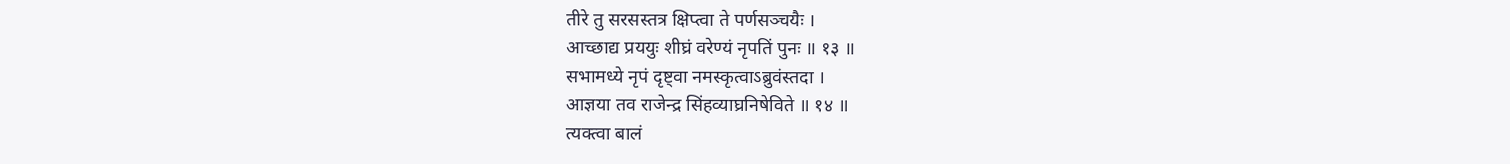तीरे तु सरसस्तत्र क्षिप्त्वा ते पर्णसञ्चयैः ।
आच्छाद्य प्रययुः शीघ्रं वरेण्यं नृपतिं पुनः ॥ १३ ॥
सभामध्ये नृपं दृष्ट्वा नमस्कृत्वाऽब्रुवंस्तदा ।
आज्ञया तव राजेन्द्र सिंहव्याघ्रनिषेविते ॥ १४ ॥
त्यक्त्वा बालं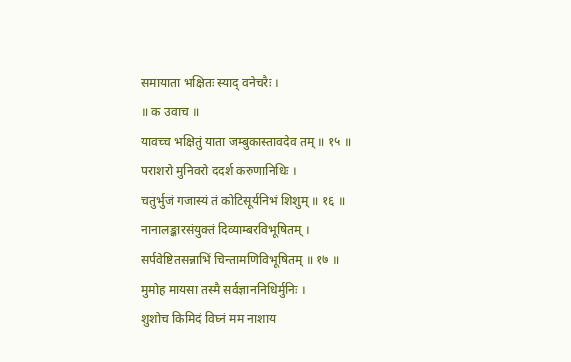समायाता भक्षितः स्याद् वनेचरैः ।
॥ क उवाच ॥
यावच्च भक्षितुं याता जम्बुकास्तावदेव तम् ॥ १५ ॥
पराशरो मुनिवरो ददर्श करुणानिधिः ।
चतुर्भुजं गजास्यं तं कोटिसूर्यनिभं शिशुम् ॥ १६ ॥
नानालङ्कारसंयुक्तं दिव्याम्बरविभूषितम् ।
सर्पवेष्टितसन्नाभिं चिन्तामणिविभूषितम् ॥ १७ ॥
मुमोह मायसा तस्मै सर्वज्ञाननिधिर्मुनिः ।
शुशोच किमिदं विघ्नं मम नाशाय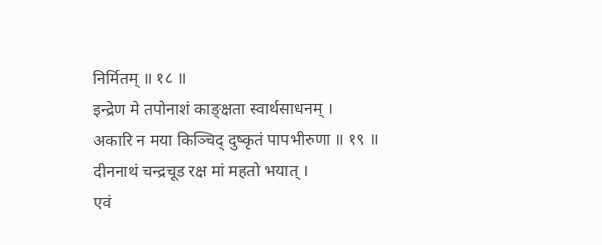निर्मितम् ॥ १८ ॥
इन्द्रेण मे तपोनाशं काङ्क्षता स्वार्थसाधनम् ।
अकारि न मया किञ्चिद् दुष्कृतं पापभीरुणा ॥ १९ ॥
दीननाथं चन्द्रचूड रक्ष मां महतो भयात् ।
एवं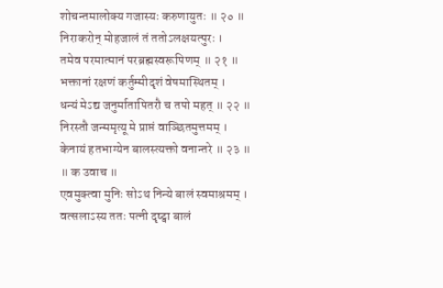शोचन्तमालोक्य गजास्यः करुणायुतः ॥ २० ॥
निराकरोन् मोहजालं तं ततोऽलक्षयत्पुरः ।
तमेव परमात्मानं परब्रह्मस्वरूपिणम् ॥ २१ ॥
भक्तानां रक्षणं कर्तुम्मीदृशं वेषमास्थितम् ।
धन्यं मेऽद्य जनुर्मातापितरौ च तपो महत् ॥ २२ ॥
निरस्तौ जन्ममृत्यू मे प्राप्तं वाञ्छितमुत्तमम् ।
केनायं हतभाग्येन बालस्त्यक्तो वनान्तरे ॥ २३ ॥
॥ क उवाच ॥
एवमुक्त्वा मुनिः सोऽथ निन्ये बालं स्वमाश्रमम् ।
वत्सलाऽस्य ततः पत्नी दृष्ट्वा बालं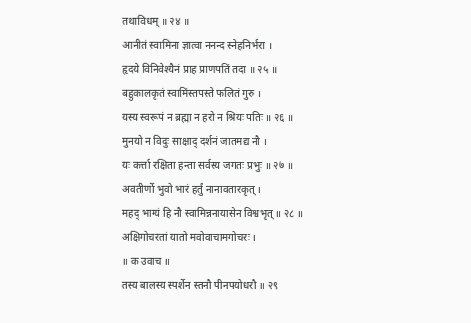तथाविधम् ॥ २४ ॥
आनीतं स्वामिना ज्ञात्वा ननन्द स्नेहनिर्भरा ।
हृदये विनिवेश्यैनं प्राह प्राणपतिं तदा ॥ २५ ॥
बहुकालकृतं स्वामिंस्तपस्ते फलितं गुरु ।
यस्य स्वरूपं न ब्रह्मा न हरो न श्रियः पतिः ॥ २६ ॥
मुनयो न विदुः साक्षाद् दर्शनं जातमद्य नौ ।
यः कर्त्ता रक्षिता हन्ता सर्वस्य जगतः प्रभुः ॥ २७ ॥
अवतीर्णो भुवो भारं हर्तुं नानावतारकृत् ।
महद् भाग्यं हि नौ स्वामिन्ननायासेन विश्वभृत् ॥ २८ ॥
अक्षिगोचरतां यातो मवोवाचामगोचरः ।
॥ क उवाच ॥
तस्य बालस्य स्पर्शेन स्तनौ पीनपयोधरौ ॥ २९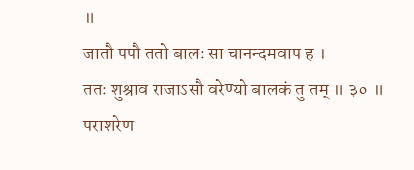॥
जातौ पपौ ततो बालः सा चानन्दमवाप ह ।
ततः शुश्राव राजाऽसौ वरेण्यो बालकं तु तम् ॥ ३० ॥
पराशरेण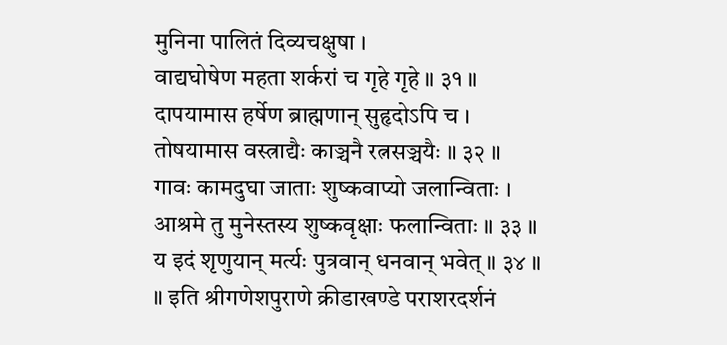मुनिना पालितं दिव्यचक्षुषा ।
वाद्यघोषेण महता शर्करां च गृहे गृहे ॥ ३१ ॥
दापयामास हर्षेण ब्राह्मणान् सुहृदोऽपि च ।
तोषयामास वस्त्राद्यैः काञ्चनै रत्नसञ्चयैः ॥ ३२ ॥
गावः कामदुघा जाताः शुष्कवाप्यो जलान्विताः ।
आश्रमे तु मुनेस्तस्य शुष्कवृक्षाः फलान्विताः ॥ ३३ ॥
य इदं शृणुयान् मर्त्यः पुत्रवान् धनवान् भवेत् ॥ ३४ ॥
॥ इति श्रीगणेशपुराणे क्रीडाखण्डे पराशरदर्शनं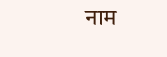नाम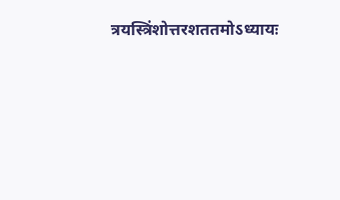त्रयस्त्रिंशोत्तरशततमोऽध्यायः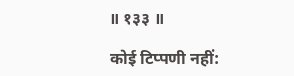॥ १३३ ॥

कोई टिप्पणी नहीं: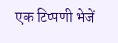एक टिप्पणी भेजें